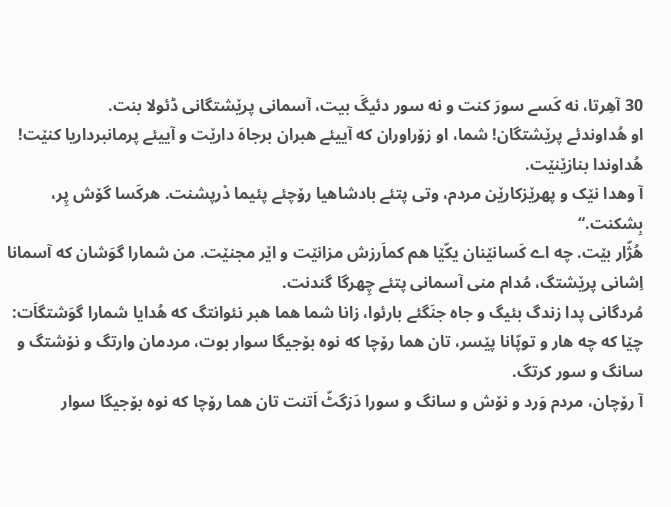30 آهِرتا، نه کَسے سورَ کنت و نه سور دئیگَ بیت، آسمانی پرێشتگانی ڈئولا بنت.
او هُداوندئے پرێشتگان! شما، او زۆراوران که آییئے هبران برجاهَ دارێت و آییئے پرمانبرداریا کنێت! هُداوندا بنازێنێت.
آ وهدا نێک و پهرێزکارێن مردم، وتی پتئے بادشاهیا رۆچئے پئیما دْرپشنت. هرکَسا گۆش پِر، بِشکنت.“
هُژّار بێت. چه اے کَسانێنان یکّێا هم کماَرزش مزانێت و اێر مجنێت. من شمارا گوَشان که آسمانا اِشانی پرێشتگ، مُدام منی آسمانی پتئے چِهرگا گندنت.
مُردگانی پدا زندگ بئیگ و جاه جنَگئے بارئوا، زانا شما هما هبر نئوانتگ که هُدایا شمارا گوَشتگاَت:
چێا که چه هار و توپّانا پێسر، تان هما رۆچا که نوه بۆجیگا سوار بوت، مردمان وارتگ و نۆشتگ و سانگ و سور کرتگ.
آ رۆچان، مردم وَرد و نۆش و سانگ و سورا دَزگٹّ اَتنت تان هما رۆچا که نوه بۆجیگا سوار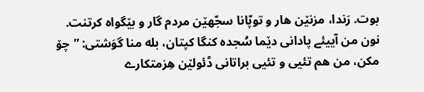بوت. رَندا، مزنێن هار و توپّانا سجّهێن مردم گار و بێگواه کرتنت.
نون من آییئے پادانی دێما سُجده کنگا کپتان، بله منا گوَشتی: ”چۆ مکن، من هم تئیی و تئیی براتانی ڈئولێن هِزمتکارے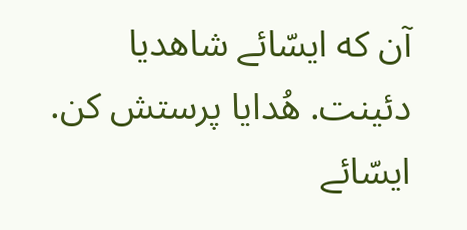آن که ایسّائے شاهدیا دئینت. هُدایا پرستش کن. ایسّائے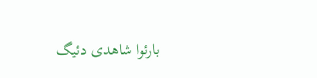بارئوا شاهدی دئیگ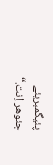پئیگمبریئے جئوهر اِنت.“